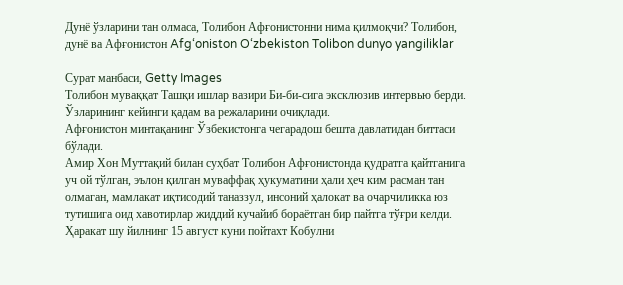Дунё ўзларини тан олмаса, Толибон Афғонистонни нима қилмоқчи? Толибон, дунё ва Афғонистон Afg‘oniston O‘zbekiston Tolibon dunyo yangiliklar

Сурат манбаси, Getty Images
Толибон муваққат Ташқи ишлар вазири Би-би-сига эксклюзив интервью берди.
Ўзларининг кейинги қадам ва режаларини очиқлади.
Афғонистон минтақанинг Ўзбекистонга чегарадош бешта давлатидан биттаси бўлади.
Амир Хон Муттақий билан суҳбат Толибон Афғонистонда қудратга қайтганига уч ой тўлган, эълон қилган муваффақ ҳукуматини ҳали ҳеч ким расман тан олмаган, мамлакат иқтисодий таназзул, инсоний ҳалокат ва очарчиликка юз тутишига оид хавотирлар жиддий кучайиб бораётган бир пайтга тўғри келди.
Ҳаракат шу йилнинг 15 август куни пойтахт Кобулни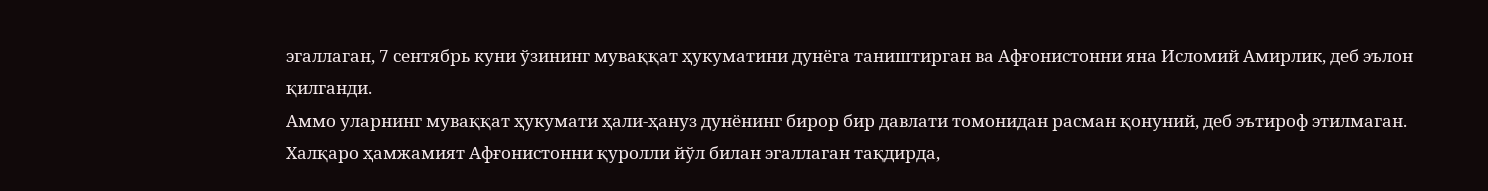эгаллаган, 7 сентябрь куни ўзининг муваққат ҳукуматини дунёга таништирган ва Афғонистонни яна Исломий Амирлик, деб эълон қилганди.
Аммо уларнинг муваққат ҳукумати ҳали-ҳануз дунёнинг бирор бир давлати томонидан расман қонуний, деб эътироф этилмаган.
Халқаро ҳамжамият Афғонистонни қуролли йўл билан эгаллаган тақдирда,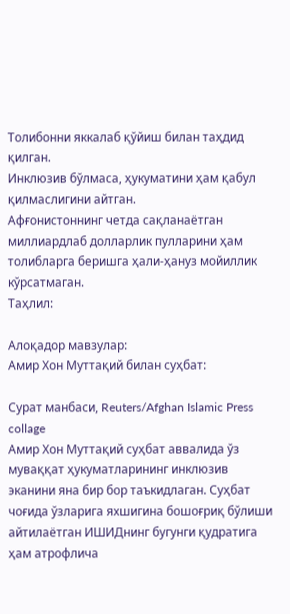Толибонни яккалаб қўйиш билан таҳдид қилган.
Инклюзив бўлмаса, ҳукуматини ҳам қабул қилмаслигини айтган.
Афғонистоннинг четда сақланаётган миллиардлаб долларлик пулларини ҳам толибларга беришга ҳали-ҳануз мойиллик кўрсатмаган.
Таҳлил:

Алоқадор мавзулар:
Амир Хон Муттақий билан суҳбат:

Сурат манбаси, Reuters/Afghan Islamic Press collage
Амир Хон Муттақий суҳбат аввалида ўз муваққат ҳукуматларининг инклюзив эканини яна бир бор таъкидлаган. Суҳбат чоғида ўзларига яхшигина бошоғриқ бўлиши айтилаётган ИШИДнинг бугунги қудратига ҳам атрофлича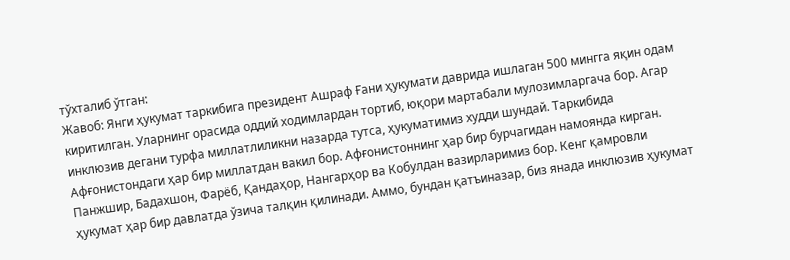тўхталиб ўтган:
Жавоб: Янги ҳукумат таркибига президент Ашраф Ғани ҳукумати даврида ишлаган 500 мингга яқин одам киритилган. Уларнинг орасида оддий ходимлардан тортиб, юқори мартабали мулозимларгача бор. Агар инклюзив дегани турфа миллатлиликни назарда тутса, ҳукуматимиз худди шундай. Таркибида Афғонистондаги ҳар бир миллатдан вакил бор. Афғонистоннинг ҳар бир бурчагидан намоянда кирган. Панжшир, Бадахшон, Фарёб, Қандаҳор, Нангарҳор ва Кобулдан вазирларимиз бор. Кенг қамровли ҳукумат ҳар бир давлатда ўзича талқин қилинади. Аммо, бундан қатъиназар, биз янада инклюзив ҳукумат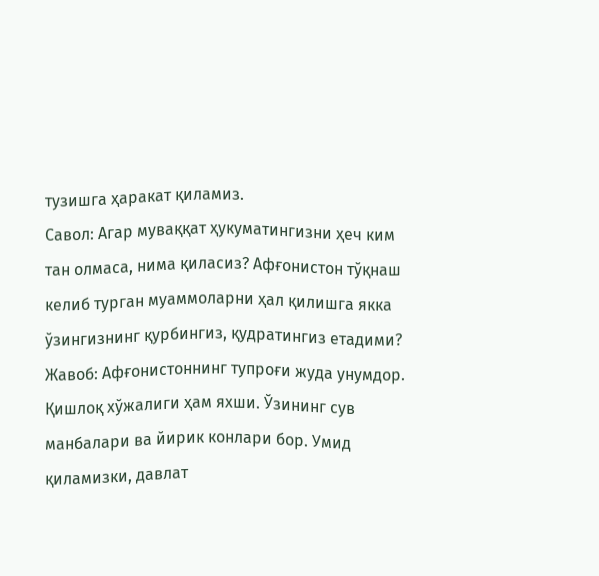тузишга ҳаракат қиламиз.
Савол: Агар муваққат ҳукуматингизни ҳеч ким тан олмаса, нима қиласиз? Афғонистон тўқнаш келиб турган муаммоларни ҳал қилишга якка ўзингизнинг қурбингиз, қудратингиз етадими?
Жавоб: Афғонистоннинг тупроғи жуда унумдор. Қишлоқ хўжалиги ҳам яхши. Ўзининг сув манбалари ва йирик конлари бор. Умид қиламизки, давлат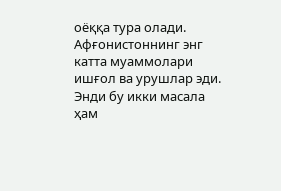оёққа тура олади. Афғонистоннинг энг катта муаммолари ишғол ва урушлар эди. Энди бу икки масала ҳам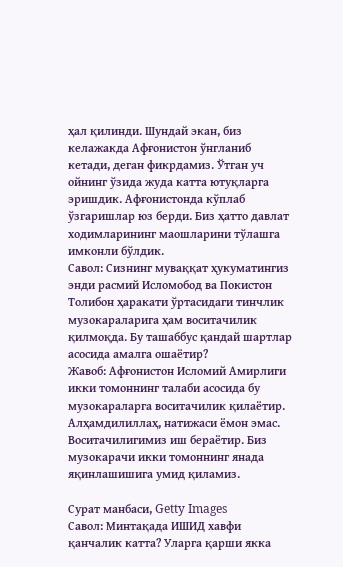ҳал қилинди. Шундай экан, биз келажакда Афғонистон ўнгланиб кетади, деган фикрдамиз. Ўтган уч ойнинг ўзида жуда катта ютуқларга эришдик. Афғонистонда кўплаб ўзгаришлар юз берди. Биз ҳатто давлат ходимларининг маошларини тўлашга имконли бўлдик.
Савол: Сизнинг муваққат ҳукуматингиз энди расмий Исломобод ва Покистон Толибон ҳаракати ўртасидаги тинчлик музокараларига ҳам воситачилик қилмоқда. Бу ташаббус қандай шартлар асосида амалга ошаётир?
Жавоб: Афғонистон Исломий Амирлиги икки томоннинг талаби асосида бу музокараларга воситачилик қилаётир. Алҳамдилиллаҳ, натижаси ёмон эмас. Воситачилигимиз иш бераётир. Биз музокарачи икки томоннинг янада яқинлашишига умид қиламиз.

Сурат манбаси, Getty Images
Савол: Минтақада ИШИД хавфи қанчалик катта? Уларга қарши якка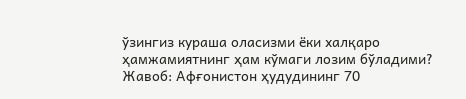ўзингиз кураша оласизми ёки халқаро ҳамжамиятнинг ҳам кўмаги лозим бўладими?
Жавоб: Афғонистон ҳудудининг 70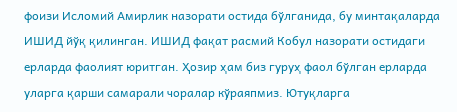фоизи Исломий Амирлик назорати остида бўлганида, бу минтақаларда ИШИД йўқ қилинган. ИШИД фақат расмий Кобул назорати остидаги ерларда фаолият юритган. Ҳозир ҳам биз гуруҳ фаол бўлган ерларда уларга қарши самарали чоралар кўраяпмиз. Ютуқларга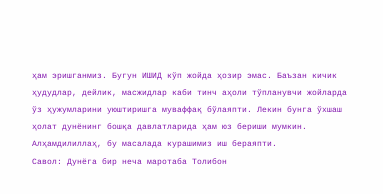ҳам эришганмиз. Бугун ИШИД кўп жойда ҳозир эмас. Баъзан кичик ҳудудлар, дейлик, масжидлар каби тинч аҳоли тўпланувчи жойларда ўз ҳужумларини уюштиришга муваффақ бўлаяпти. Лекин бунга ўхшаш ҳолат дунёнинг бошқа давлатларида ҳам юз бериши мумкин. Алҳамдилиллаҳ, бу масалада курашимиз иш бераяпти.
Савол: Дунёга бир неча маротаба Толибон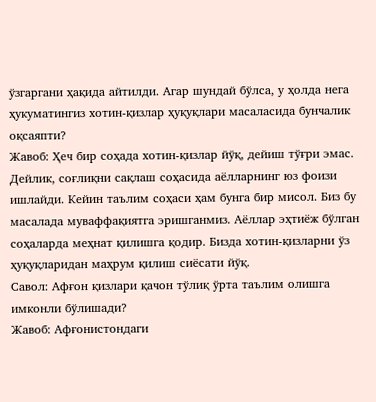ўзгаргани ҳақида айтилди. Агар шундай бўлса, у ҳолда нега ҳукуматингиз хотин-қизлар ҳуқуқлари масаласида бунчалик оқсаяпти?
Жавоб: Ҳеч бир соҳада хотин-қизлар йўқ, дейиш тўғри эмас. Дейлик, соғлиқни сақлаш соҳасида аёлларнинг юз фоизи ишлайди. Кейин таълим соҳаси ҳам бунга бир мисол. Биз бу масалада муваффақиятга эришганмиз. Аёллар эҳтиёж бўлган соҳаларда меҳнат қилишга қодир. Бизда хотин-қизларни ўз ҳуқуқларидан маҳрум қилиш сиёсати йўқ.
Савол: Афғон қизлари қачон тўлиқ ўрта таълим олишга имконли бўлишади?
Жавоб: Афғонистондаги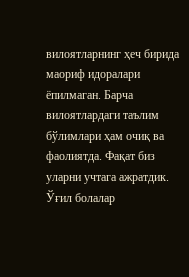вилоятларнинг ҳеч бирида маориф идоралари ёпилмаган. Барча вилоятлардаги таълим бўлимлари ҳам очиқ ва фаолиятда. Фақат биз уларни учтага ажратдик. Ўғил болалар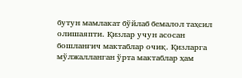бутун мамлакат бўйлаб бемалол таҳсил олишаяпти. Қизлар учун асосан бошланғич мактаблар очиқ. Қизларга мўлжалланган ўрта мактаблар ҳам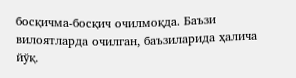босқичма-босқич очилмоқда. Баъзи вилоятларда очилган, баъзиларида ҳалича йўқ.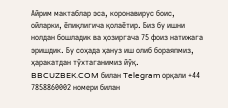Айрим мактаблар эса, коронавирус боис, ойларки, ёпиқлигича қолаётир. Биз бу ишни нолдан бошладик ва ҳозиргача 75 фоиз натижага эришдик. Бу соҳада ҳануз иш олиб бораяпмиз, ҳаракатдан тўхтаганимиз йўқ.
BBCUZBEK.COM билан Telegram орқали +44 7858860002 номери билан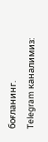боғланинг.
Telegram каналимиз: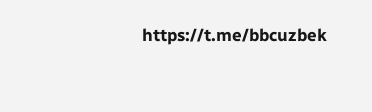https://t.me/bbcuzbek